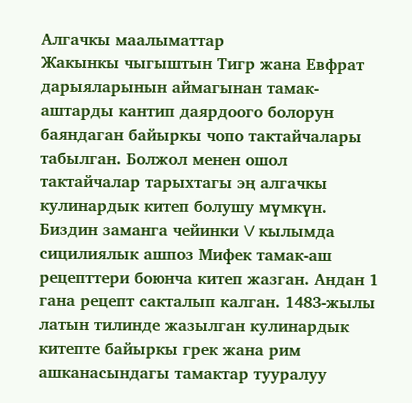Алгачкы маалыматтар
Жакынкы чыгыштын Тигр жана Евфрат дарыяларынын аймагынан тамак-аштарды кантип даярдоого болорун баяндаган байыркы чопо тактайчалары табылган. Болжол менен ошол тактайчалар тарыхтагы эң алгачкы кулинардык китеп болушу мүмкүн. Биздин заманга чейинки V кылымда сицилиялык ашпоз Мифек тамак-аш рецепттери боюнча китеп жазган. Андан 1 гана рецепт сакталып калган. 1483-жылы латын тилинде жазылган кулинардык китепте байыркы грек жана рим ашканасындагы тамактар тууралуу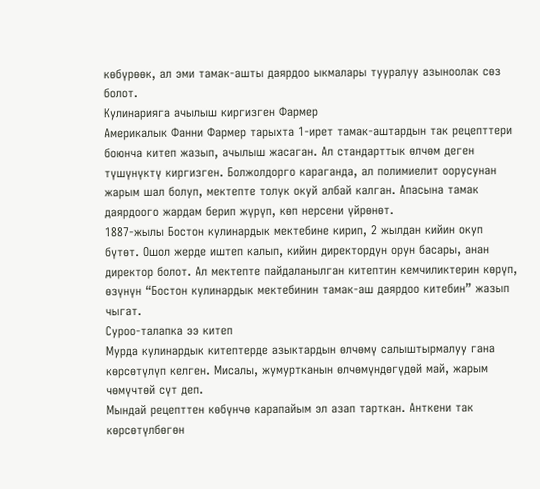көбүрөөк, ал эми тамак-ашты даярдоо ыкмалары тууралуу азыноолак сөз болот.
Кулинарияга ачылыш киргизген Фармер
Америкалык Фанни Фармер тарыхта 1-ирет тамак-аштардын так рецепттери боюнча китеп жазып, ачылыш жасаган. Ал стандарттык өлчөм деген түшүнүктү киргизген. Болжолдорго караганда, ал полимиелит оорусунан жарым шал болуп, мектепте толук окуй албай калган. Апасына тамак даярдоого жардам берип жүрүп, көп нерсени үйрөнөт.
1887-жылы Бостон кулинардык мектебине кирип, 2 жылдан кийин окуп бүтөт. Ошол жерде иштеп калып, кийин директордун орун басары, анан директор болот. Ал мектепте пайдаланылган китептин кемчиликтерин көрүп, өзүнүн “Бостон кулинардык мектебинин тамак-аш даярдоо китебин” жазып чыгат.
Суроо-талапка ээ китеп
Мурда кулинардык китептерде азыктардын өлчөмү салыштырмалуу гана көрсөтүлүп келген. Мисалы, жумуртканын өлчөмүндөгүдөй май, жарым чөмүчтөй сүт деп.
Мындай рецепттен көбүнчө карапайым эл азап тарткан. Анткени так көрсөтүлбөгөн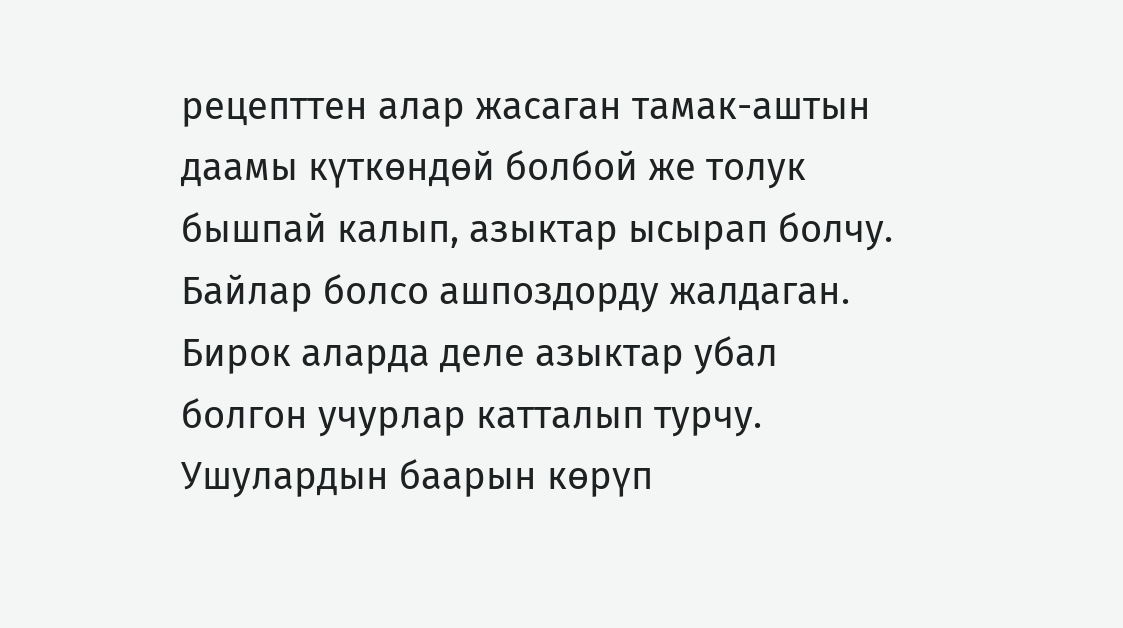рецепттен алар жасаган тамак-аштын даамы күткөндөй болбой же толук бышпай калып, азыктар ысырап болчу. Байлар болсо ашпоздорду жалдаган. Бирок аларда деле азыктар убал болгон учурлар катталып турчу. Ушулардын баарын көрүп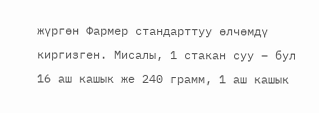жүргөн Фармер стандарттуу өлчөмдү киргизген. Мисалы, 1 стакан суу – бул 16 аш кашык же 240 грамм, 1 аш кашык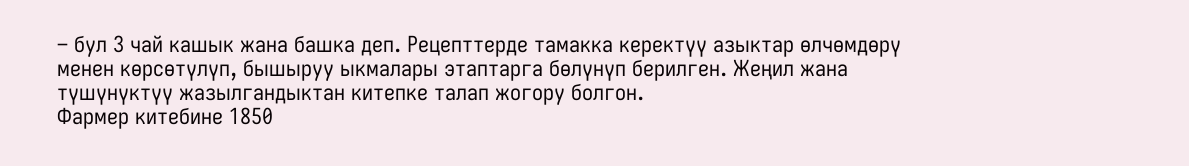– бул 3 чай кашык жана башка деп. Рецепттерде тамакка керектүү азыктар өлчөмдөрү менен көрсөтүлүп, бышыруу ыкмалары этаптарга бөлүнүп берилген. Жеңил жана түшүнүктүү жазылгандыктан китепке талап жогору болгон.
Фармер китебине 1850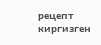рецепт киргизген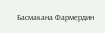Басмакана Фармердин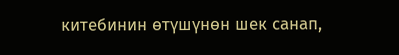китебинин өтүшүнөн шек санап,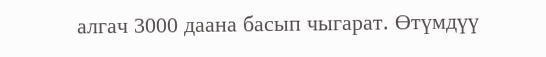алгач 3000 даана басып чыгарат. Өтүмдүү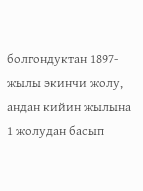болгондуктан 1897-жылы экинчи жолу, андан кийин жылына 1 жолудан басып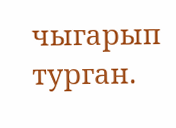чыгарып турган.